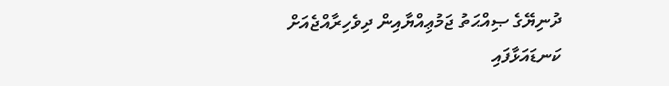ދުނިޔޭގެ ޞިއްޙަތު ޖަމުޢިއްޔާއިން ދިވެހިރާއްޖެއަށް ކަނޑައަޅާފައި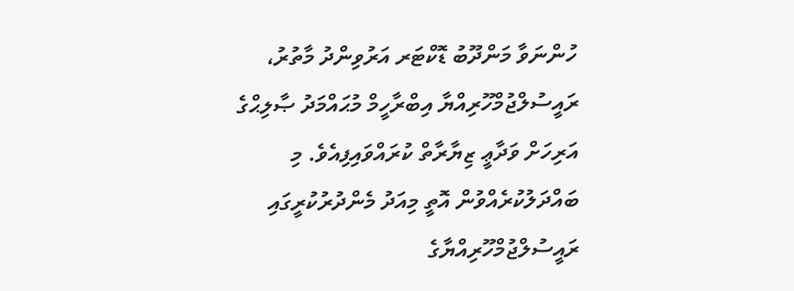ހުންނަވާ މަންދޫބު ޑޮކްޓަރ އަރުވިންދު މާތުރު، ރައީސުލްޖުމްހޫރިއްޔާ އިބްރާހީމް މުޙައްމަދު ޞާލިޙްގެ އަރިހަށް ވަދާޢީ ޒިޔާރާތް ކުރައްވައިފިއެވެ. މި ބައްދަލުކުރެއްވުން އޮތީ މިއަދު މެންދުރުކުރީގައި ރައީސުލްޖުމްހޫރިއްޔާގެ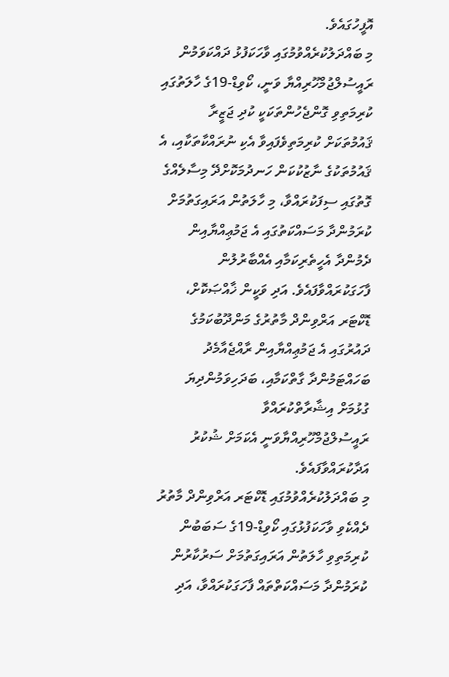އޮފީހުގައެވެ.
މި ބައްދަލުކުރެއްވުމުގައި ވާހަކަފުޅު ދައްކަވަމުން ރައީސުލްޖުމްހޫރިއްޔާ ވަނީ، ކޯވިޑް-19ގެ ހާލަތުގައި ކުރިމަތިވި ގޮންޖެހުންތަކަކީ ކުދި ޖަޒީރާ ޤައުމުތަކަށް ކުރިމަތިވެފައިވާ އެކި ނުރައްކާތަކާއި، އެ ޤައުމުތަކުގެ ނާޒުކުކަން ހަނދުމަކޮށްދޭ މިސާލެއްގެ ގޮތުގައި ސިފަކުރައްވާ، މި ހާލަތުން އަރައިގަތުމަށް ކުރަމުންދާ މަސައްކަތުގައި އެ ޖަމުޢިއްޔާއިން ދެމުންދާ އެހީތެރިކަމާއި އެއްބާރުލުން ފާހަގަކުރައްވާފައެވެ. އަދި ވަކީން ޚާއްޞަކޮށް، ޑޮކްޓަރ އަރްވިންދް މާތުރުގެ މަންދޫބުކަމުގެ ދައުރުގައި އެ ޖަމުޢިއްޔާއިން ރާއްޖެއާމެދު ބަހައްޓަމުންދާ ގާތްކަމާއި، ބަދަހިވަމުންދިޔަ ގުޅުމަށް އިޝާރާތްކުރައްވާ ރައީސުލްޖުމްހޫރިއްޔާވަނީ އެކަމަށް ޝުކުރު އަދާކުރައްވާފައެވެ.
މި ބައްދަލުކުރެއްވުމުގައި ޑޮކްޓަރ އަރްވިންދް މާތުރު ދެއްކެވި ވާހަކަފުޅުގައި ކޯވިޑް-19ގެ ސަބަބުން ކުރިމަތިވި ހާލަތުން އަރައިގަތުމަށް ސަރުކާރުން ކުރަމުންދާ މަސައްކަތްތައް ފާހަގަކުރައްވާ، އަދި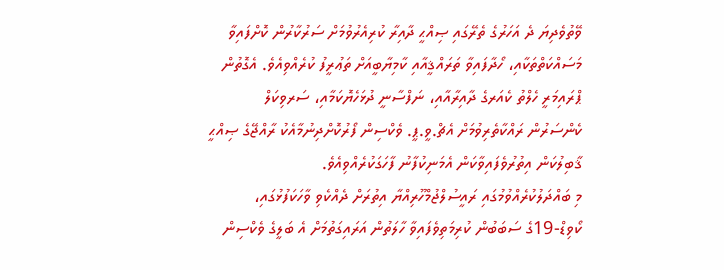ވޭތުވެދިޔަ ދެ އަހަރުގެ ތެރޭގައި ޞިއްޙީ ދާއިރާ ކުރިއެރުވުމަށް ސަރުކާރުން ކޮށްފައިވާ މަސައްކަތްތަކާއި، ހޯދާފައިވާ ތަރައްޤީއާއި ކާމިޔާބީއަށް ތަޢުރީފު ކުރެއްވިއެވެ. އެގޮތުން ޕްރައިމަރީ ހެލްތު ކެއަރގެ ދާއިރާއާއި، ނަފްސާނީ ދުޅަހެޔޮކަމާއި، ސަރވިކަލް ކެންސަރުން ރައްކާތެރިވުމަށް އެޗް.ވީ.ޕީ. ވެކްސިން ފޯރުކޮށްދިނުމާއެކު ރާއްޖޭގެ ޞިއްޙީ ޤާބިލުކަން އިތުރުވެފައިވާކަން އެމަނިކުފާނު ފާހަގަކުރެއްވިއެވެ.
މި ބައްދަލުކުރެއްވުމުގައި ރައީސުލްޖުމްހޫރިއްޔާ އިތުރަށް ދެއްކެވި ވާހަކަފުޅުގައި، ކޯވިޑް-19ގެ ސަބަބުން ކުރިމަތިވެފައިވާ ހާލަތުން އަރައިގަތުމަށް އެ ބަލީގެ ވެކްސިން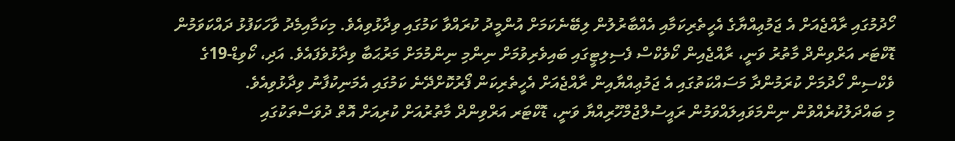ހޯދުމުގައި ރާއްޖެއަށް އެ ޖަމުޢިއްޔާގެ އެހީތެރިކަމާއި އެއްބާރުލުން ލިބޭނެކަމަށް އުންމީދު ކުރައްވާ ކަމުގައި ވިދާޅުވިއެވެ. މިކަމާއިމެދު ވާހަކަފުޅު ދައްކަވަމުން ޑޮކްޓަރ އަރްވިންދް މާތުރު ވަނީ، ރާއްޖެއިން ކޯވެކްސް ފެސިލިޓީގައި ބައިވެރިވުމަށް ނިންމި ނިންމުމަށް މަރުޙަބާ ވިދާޅުވެފައެވެ. އަދި، ކޯވިޑް-19ގެ ވެކްސިން ހޯދުމަށް ކުރަމުންދާ މަސައްކަތުގައި އެ ޖަމުޢިއްޔާއިން ރާއްޖެއަށް އެހީތެރިކަން ފޯރުކޮށްދޭނެ ކަމުގައި އެމަނިކުފާނު ވިދާޅުވިއެވެ.
މި ބައްދަލުކުރެއްވުން ނިންމަވައިލައްވަމުން ރައީސުލްޖުމްހޫރިއްޔާ ވަނީ، ޑޮކްޓަރ އަރްވިންދް މާތުރުއަށް ކުރިއަށް އޮތް ދުވަސްތަކުގައި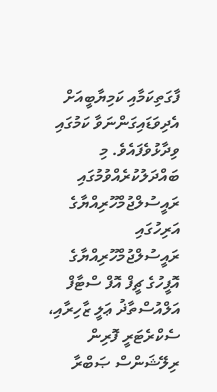ފާގަތިކަމާއި ކަމިޔާބީއަށް އެދިވަޑައިގަންނަވާ ކަމުގައި ވިދާޅުވެފައެވެ. މި ބައްދަލުކުރެއްވުމުގައި ރައީސުލްޖުމްހޫރިއްޔާގެ އަރިހުގައި ރައީސުލްޖުމްހޫރިއްޔާގެ އޮފީހުގެ ޗީފް އޮފް ސްޓާފް އަލްއުސްތާޛު ޢަލީ ޒާހިރާއި، ސެކްރެޓަރީ ފޮރިން ރިލޭޝަންސް ޞަބްރާ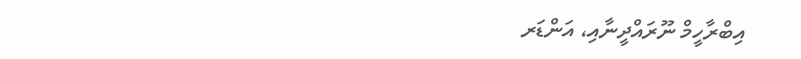އިބްރާހީމް ނޫރައްދީނާއި، އަންޑަރ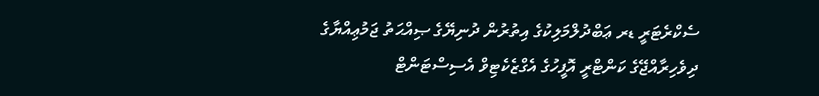ސެކްރެޓަރީ ޑރ ޢަބްދުލްމަލިކުގެ އިތުރުން ދުނިޔޭގެ ޞިއްޙަތު ޖަމުޢިއްޔާގެ ދިވެހިރާއްޖޭގެ ކަންޓްރީ އޮފީހުގެ އެގްޒެކެޓިވް އެސިސްޓަންޓް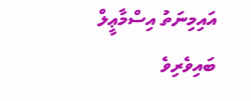އައިމިނަތު އިސްމާޢީލް ބައިވެރިވެ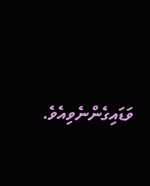ވަޑައިގެންނެވިއެވެ.